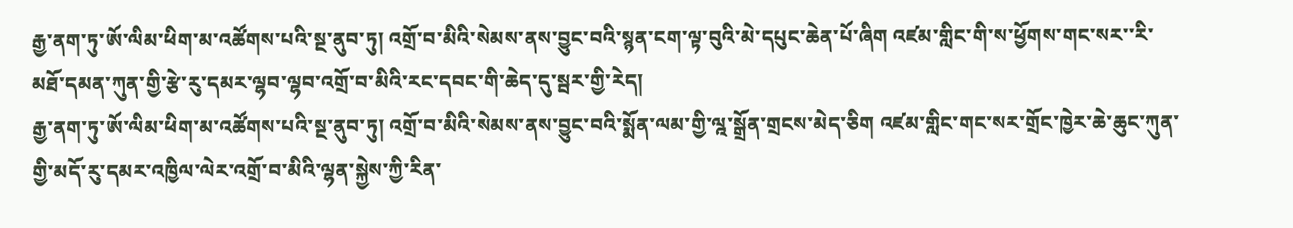རྒྱ་ནག་ཏུ་ཨོ་ལིམ་ཕིག་མ་འཚོགས་པའི་སྔ་ནུབ་ཏུ། འགྲོ་བ་མིའི་སེམས་ནས་བྱུང་བའི་སྙན་ངག་ལྟ་བུའི་མེ་དཔུང་ཆེན་པོ་ཞིག འཛམ་གླིང་གི་ས་ཕྱོགས་གང་སར་་རི་མཐོ་དམན་ཀུན་གྱི་རྩེ་རུ་དམར་ལྷབ་ལྷབ་འགྲོ་བ་མིའི་རང་དབང་གི་ཆེད་དུ་སྦར་གྱི་རེད།
རྒྱ་ནག་ཏུ་ཨོ་ལིམ་ཕིག་མ་འཚོགས་པའི་སྔ་ནུབ་ཏུ། འགྲོ་བ་མིའི་སེམས་ནས་བྱུང་བའི་སྨོན་ལམ་གྱི་ལྰ་སྒྲོན་གྲངས་མེད་ཅིག འཛམ་གླིང་གང་སར་གྲོང་ཁྱེར་ཆེ་ཆུང་ཀུན་གྱི་མདོ་རུ་དམར་འཁྱིལ་ལེར་འགྲོ་བ་མིའི་ལྷན་སྐྱེས་ཀྱི་རིན་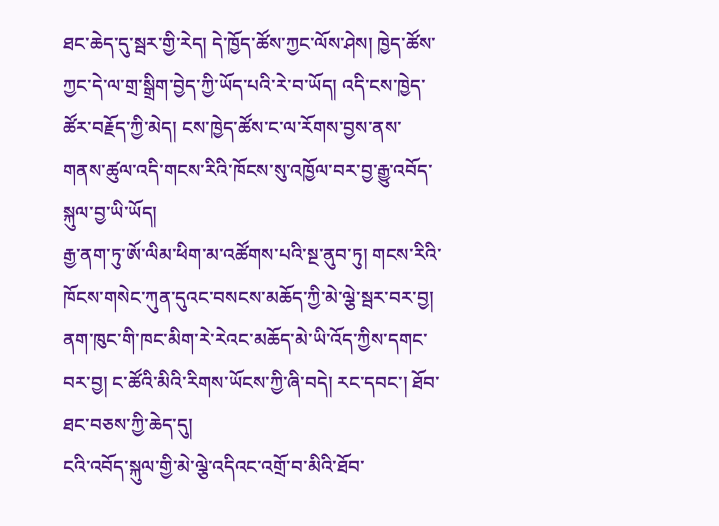ཐང་ཆེད་དུ་སྦར་གྱི་རེད། དེ་ཁྱོད་ཚོས་ཀྱང་ལོས་ཤེས། ཁྱེད་ཚོས་ཀྱང་དེ་ལ་གྲ་སྒྲིག་བྱེད་ཀྱི་ཡོད་པའི་རེ་བ་ཡོད། འདི་ངས་ཁྱེད་ཚོར་བརྗོད་ཀྱི་མེད། ངས་ཁྱེད་ཚོས་ང་ལ་རོགས་བྱས་ནས་གནས་ཚུལ་འདི་གངས་རིའི་ཁོངས་སུ་འཁྱོལ་བར་བྱ་རྒྱུ་འབོད་སྐུལ་བྱ་ཡི་ཡོད།
རྒྱ་ནག་ཏུ་ཨོ་ལིམ་ཕིག་མ་འཚོགས་པའི་སྔ་ནུབ་ཏུ། གངས་རིའི་ཁོངས་གསེང་ཀུན་དུའང་བསངས་མཆོད་ཀྱི་མེ་ལྕེ་སྦར་བར་བྱ། ནག་ཁུང་གི་ཁང་མིག་རེ་རེའང་མཆོད་མེ་ཡི་འོད་ཀྱིས་དགང་བར་བྱ། ང་ཚོའི་མིའི་རིགས་ཡོངས་ཀྱི་ཞི་བདེ། རང་དབང་། ཐོབ་ཐང་བཅས་ཀྱི་ཆེད་དུ།
ངའི་འབོད་སྐུལ་གྱི་མེ་ལྕེ་འདིའང་འགྲོ་བ་མིའི་ཐོབ་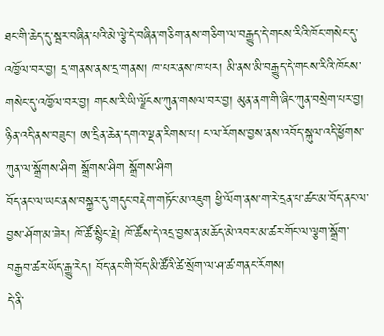ཐང་གི་ཆེད་དུ་སྦར་བཞིན་པའི་མེ་ལྕེ་དེ་བཞིན་གཅིག་ནས་གཅིག་ལ་བརྒྱུད་དེ་གངས་རིའི་ཁོང་གསེང་དུ་འཁྱོལ་བར་བྱ། དྲ་གནས་ནས་དྲ་གནས། ཁ་པར་ནས་ཁ་པར། མི་ནས་མི་བརྒྱུད་དེ་གངས་རིའི་ཁོངས་གསེང་དུ་འཁྱོལ་བར་བྱ། གངས་རི་ཡི་ལྗོངས་ཀུན་གསལ་བར་བྱ། མུན་ནག་གི་ཞིང་ཀུན་བསྲེག་པར་བྱ། ཉིན་འདི་ནས་བཟུང་། ཨ་དྲིན་ཆེན་དགའ་ལྡན་རིགས་པ། ང་ལ་རོགས་བྱས་ནས་འབོད་སྐུལ་འདི་ཕྱོགས་ཀུན་ལ་སྒྲོགས་ཤིག སྒྲོགས་ཤིག སྒྲོགས་ཤིག
བོད་ནང་ལ་ཡང་ནས་བསྐྱར་དུ་གདུང་བརྡེག་གཏོང་མ་འཇུག ཕྱི་ལོག་ནས་ག་རེ་དྲན་པ་ཚང་མ་བོད་ནང་ལ་བྱས་ཤོག་མ་ཟེར། ཁོ་ཚོ་སྙིང་རྗེ། ཁོ་ཚོས་དེ་འདྲ་བྱས་ན་མཆོད་མེ་འབར་མ་ཚར་གོང་ལ་ལྕག་སྒྲོག་བརྒྱབ་ཚར་ཡོད་རྒྱུ་རེད། བོད་ནང་གི་བོད་མི་ཚོའི་ཚེ་སྲོག་ལ་ཤ་ཚ་གནང་རོགས།
དེ་ནི་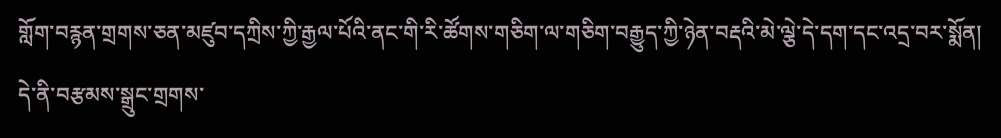གློག་བརྙན་གྲགས་ཅན་མཛུབ་དཀྲིས་ཀྱི་རྒྱལ་པོའི་ནང་གི་རི་ཚོགས་གཅིག་ལ་གཅིག་བརྒྱུད་ཀྱི་ཉེན་བརྡའི་མེ་ལྕེ་དེ་དག་དང་འདྲ་བར་སྨོན།
དེ་ནི་བརྩམས་སྒྲུང་གྲགས་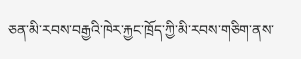ཅན་མི་རབས་བརྒྱའི་ཁེར་རྐྱང་ཁྲོད་ཀྱི་མི་རབས་གཅིག་ནས་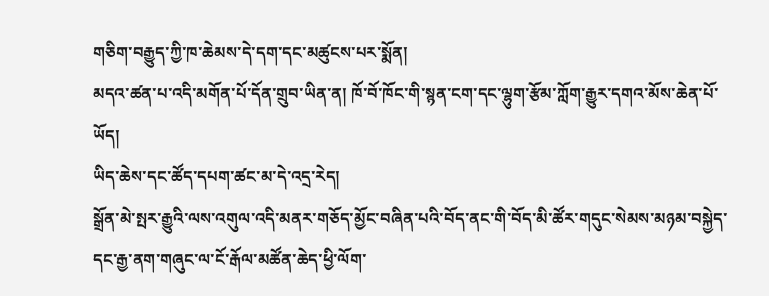གཅིག་བརྒྱུད་ཀྱི་ཁ་ཆེམས་དེ་དག་དང་མཚུངས་པར་སྨོན།
མདའ་ཚན་པ་འདི་མགོན་པོ་དོན་གྲུབ་ཡིན་ན། ཁོ་བོ་ཁོང་གི་སྙན་ངག་དང་ལྷུག་རྩོམ་ཀློག་རྒྱུར་དགའ་མོས་ཆེན་པོ་ཡོད།
ཡིད་ཆེས་དང་ཚོད་དཔག་ཚང་མ་དེ་འདྲ་རེད།
སྒྲོན་མེ་སྤར་རྒྱུའི་ལས་འགུལ་འདི་མནར་གཅོད་མྱོང་བཞིན་པའི་བོད་ནང་གི་བོད་མི་ཚོར་གདུང་སེམས་མཉམ་བསྐྱེད་དང་རྒྱ་ནག་གཞུང་ལ་ངོ་རྒོལ་མཚོན་ཆེད་ཕྱི་ལོག་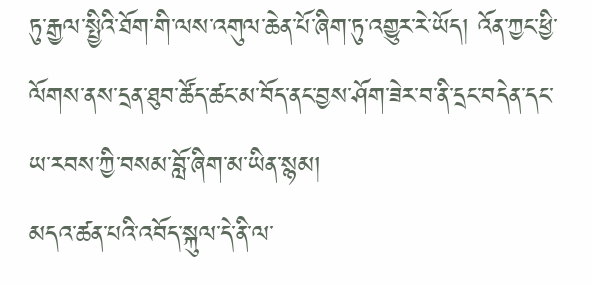ཏུ་རྒྱལ་སྤྱིའི་ཐོག་གི་ལས་འགུལ་ཆེན་པོ་ཞིག་ཏུ་འགྱུར་རེ་ཡོད། འོན་ཀྱང་ཕྱི་ལོགས་ནས་དྲན་ཐུབ་ཚོད་ཚང་མ་བོད་ནང་བྱས་ཤོག་ཟེར་བ་ནི་དྲང་བདེན་དང་ཡ་རབས་ཀྱི་བསམ་བློ་ཞིག་མ་ཡིན་སྙམ།
མདའ་ཚན་པའི་འབོད་སྐུལ་དེ་ནི་ལ་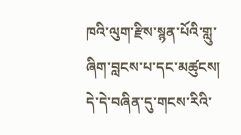ཁའི་ལུག་རྫིས་སྙན་པོའི་གླུ་ཞིག་བླངས་པ་དང་མཚུངས། དེ་དེ་བཞིན་དུ་གངས་རིའི་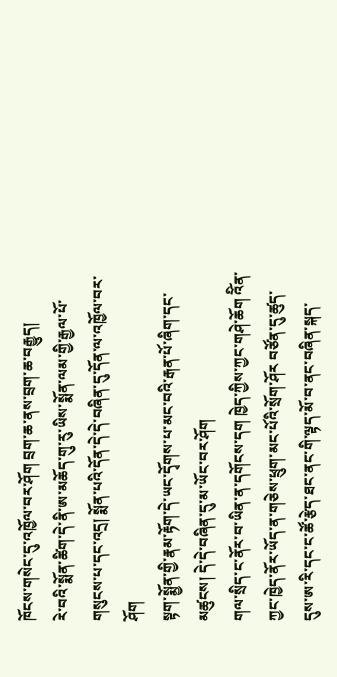ཁོངས་གསེང་དུ་འཁྱོལ་བར་ཤོག བྲག་ཆ་ནས་བྲག་ཆ་བརྒྱུད།
རེ་བའི་སྨོན་ཚིག་དེ་ནི་ཨ་མཆོད་གུ་རུ་ཡིས་སྨོན་ལམ་གྱི་རྒྱལ་པོ་གསུངས་པ་དང་འདྲ། སྨོན་པའི་དོན་དེ་དེ་བཞིན་དུ་དོན་ལ་འཁྱོལ་བར་ཤོག
སྟག་སྨྱོན་གྱི་རྣམ་རྟོག་དེ་ཡང་དྭོགས་པ་མང་བའི་རྒན་པོ་ཞིག་དང་མཚུངས། དེ་དེ་བཞིན་དུ་མ་ཡོང་བར་ཤོག
གལ་སྲིད་ང་ནོར་བ་ཡིན་ན་དགོངས་དག ཁྱེད་ཀྱིས་ཀྱང་གཤེ་ཆོག འོིན་ཀྱང་ཁྱེད་ནོར་ཡོད་ན་གཅེས་ཕྲུག་མང་པོའི་སྲོག་ཤོར བཙོན་དུ་ཚུད་དུས་ཨ་རི་དང་ང་ཚོ་རྩེད་ཐང་ནང་གི་ལྟད་མོ་བ་ནང་བཞིན་སྐད་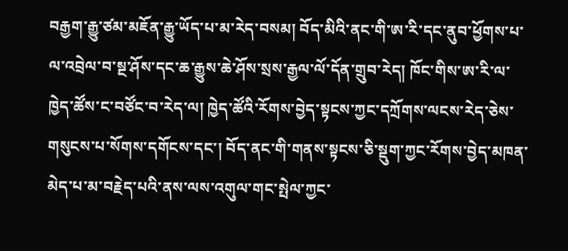བརྒྱག་རྒྱུ་ཙམ་མཇོན་རྒྱུ་ཡོད་པ་མ་རེད་བསམ། བོད་མིའི་ནང་གི་ཨ་རི་དང་ནུབ་ཕྱོགས་པ་ལ་འབྲེལ་བ་སྔ་ཤོས་དང་ཆ་རྒྱུས་ཆེ་ཤོས་སྲས་རྒྱལ་ལོ་དོན་གྲུབ་རེད། ཁོང་གིས་ཨ་རི་ལ་ཁྱེད་ཚོས་ང་བཙོང་བ་རེད་ལ། ཁྱེད་ཚོའི་རོགས་བྱེད་སྟངས་ཀྱང་དཀྲོགས་ལངས་རེད་ཅེས་གསུངས་པ་སོགས་དགོངས་དང་། བོད་ནང་གི་གནས་སྟངས་ཅི་སྡུག་ཀྱང་རོགས་བྱེད་མཁན་མེད་པ་མ་བརྗེད་པའི་ནས་ལས་འགུལ་གང་སྤེལ་ཀྱང་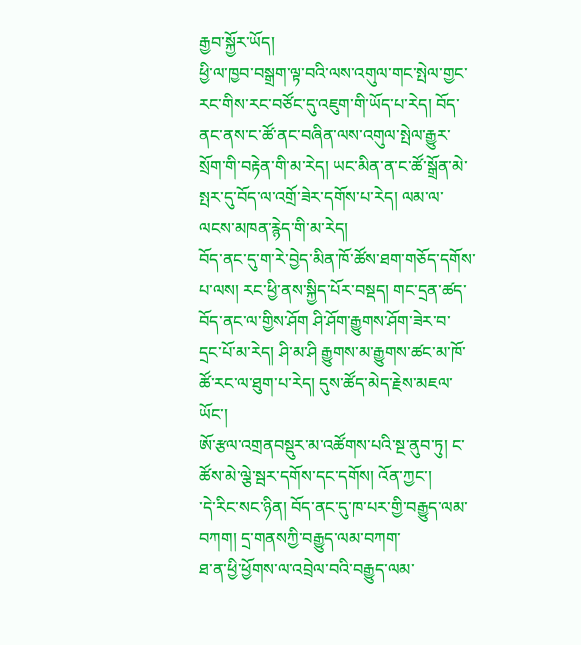རྒྱབ་སྐྱོར་ཡོད།
ཕྱི་ལ་ཁྱབ་བསྒྲག་ལྟ་བའི་ལས་འགུལ་གང་སྤེལ་གྱང་རང་གིས་རང་བཙོང་དུ་འཇུག་གི་ཡོད་པ་རེད། བོད་ནང་ནས་ང་ཚོ་ནང་བཞིན་ལས་འགུལ་སྤེལ་རྒྱུར་སྲོག་གི་བརྟེན་གི་མ་རེད། ཡང་མིན་ན་ང་ཚོ་སྒྲོན་མེ་སྤར་དུ་བོད་ལ་འགྲོ་ཟེར་དགོས་པ་རེད། ལམ་ལ་ལངས་མཁན་རྙེད་གི་མ་རེད།
བོད་ནང་དུ་ག་རེ་བྱེད་མིན་ཁོ་ཚོས་ཐག་གཅོད་དགོས་པ་ལས། རང་ཕྱི་ནས་སྐྱིད་པོར་བསྡད། གང་དྲན་ཚད་བོད་ནང་ལ་གྱིས་ཤོག ཤི་ཤོག་རྒྱུགས་ཤོག་ཟེར་བ་དྲང་པོ་མ་རེད། ཤི་མ་ཤི རྒྱུགས་མ་རྒྱུགས་ཚང་མ་ཁོ་ཚོ་རང་ལ་ཐུག་པ་རེད། དུས་ཚོད་མེད་རྗེས་མཇལ་ཡོང་།
ཨོ་རྩལ་འགྲནབསྡུར་མ་འཚོགས་པའི་སྔ་ནུབ་ཏུ། ང་ཚོས་མེ་ལྕེ་སྦར་དགོས་དང་དགོས། འོན་ཀྱང་།
་དེ་རིང་སང་ཉིན། བོད་ནང་དུ་ཁ་པར་གྱི་བརྒྱུད་ལམ་བཀག། དྲ་གནསཀྱི་བརྒྱུད་ལམ་བཀག་
ཐ་ན་ཕྱི་ཕྱོགས་ལ་འབྲེལ་བའི་བརྒྱུད་ལམ་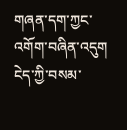གཞན་དག་ཀྱང་འགོག་བཞིན་འདུག
ངེད་ཀྱི་བསམ་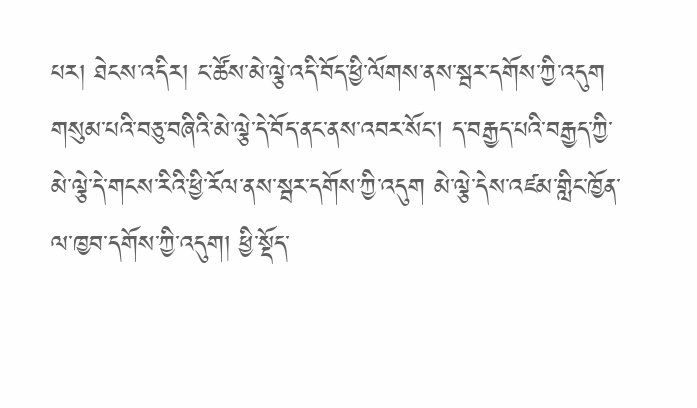པར། ཐེངས་འདིར། ང་ཚོས་མེ་ལྕེ་འདི་བོད་ཕྱི་ལོགས་ནས་སྦར་དགོས་ཀྱི་འདུག
གསུམ་པའི་བཅུ་བཞིའི་མེ་ལྕེ་དེ་བོད་ནང་ནས་འབར་སོང། ད་བརྒྱད་པའི་བརྒྱད་ཀྱི་མེ་ལྕེ་དེ་གངས་རིའི་ཕྱི་རོལ་ནས་སྦར་དགོས་ཀྱི་འདུག མེ་ལྕེ་དེས་འཛམ་གླིང་ཁྱོན་ལ་ཁྱབ་དགོས་ཀྱི་འདུག། ཕྱི་སྡོད་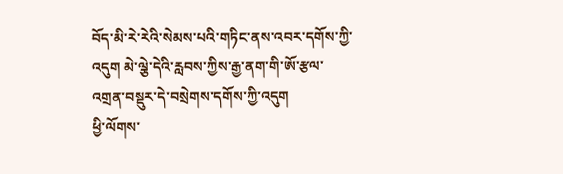བོད་མི་རེ་རེའི་སེམས་པའི་གཏིང་ནས་འབར་དགོས་ཀྱི་འདུག མེ་ལྕེ་དེའི་རླབས་ཀྱིས་རྒྱ་ནག་གི་ཨོ་རྩལ་འགྲན་བསྡུར་དེ་བསྲེགས་དགོས་ཀྱི་འདུག
ཕྱི་ལོགས་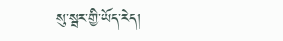སུ་སྦར་གྱི་ཡོད་རེད།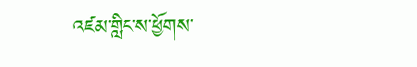འཛམ་གླིང་ས་ཕྱོགས་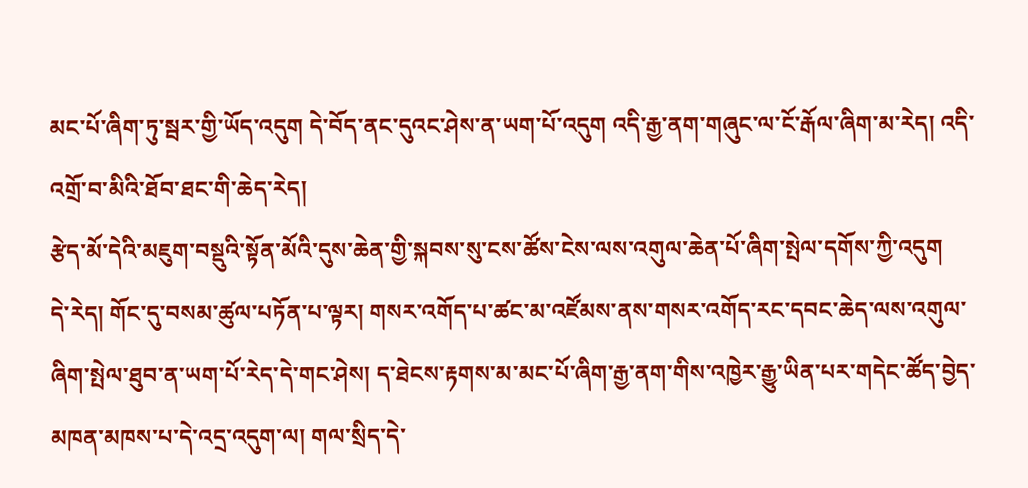མང་པོ་ཞིག་ཏུ་སྦར་གྱི་ཡོད་འདུག དེ་བོད་ནང་དུའང་ཤེས་ན་ཡག་པོ་འདུག འདི་རྒྱ་ནག་གཞུང་ལ་ངོ་རྒོལ་ཞིག་མ་རེད། འདི་འགྲོ་བ་མིའི་ཐོབ་ཐང་གི་ཆེད་རེད།
རྩེད་མོ་དེའི་མཇུག་བསྡུའི་སྟོན་མོའི་དུས་ཆེན་གྱི་སྐབས་སུ་ངས་ཚོས་ངེས་ལས་འགུལ་ཆེན་པོ་ཞིག་སྤེལ་དགོས་ཀྱི་འདུག
དེ་རེད། གོང་དུ་བསམ་ཚུལ་པཏོན་པ་ལྟར། གསར་འགོད་པ་ཚང་མ་འཛོམས་ནས་གསར་འགོད་རང་དབང་ཆེད་ལས་འགུལ་ཞིག་སྤེལ་ཐུབ་ན་ཡག་པོ་རེད་དེ་གང་ཤེས། ད་ཐེངས་རྟགས་མ་མང་པོ་ཞིག་རྒྱ་ནག་གིས་འཁྱེར་རྒྱུ་ཡིན་པར་གདེང་ཚོད་བྱེད་མཁན་མཁས་པ་དེ་འདྲ་འདུག་ལ། གལ་སྲིད་དེ་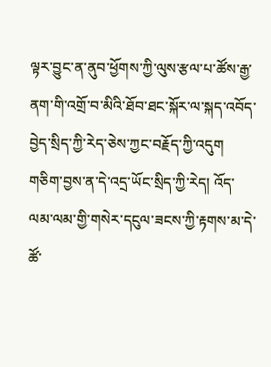ལྟར་བྱུང་ན་ནུབ་ཕྱོགས་ཀྱི་ལུས་རྩལ་པ་ཚོས་རྒྱ་ནག་གི་འགྲོ་བ་མིའི་ཐོབ་ཐང་སྐོར་ལ་སྐད་འབོད་བྱེད་སྲིད་ཀྱི་རེད་ཅེས་ཀྱང་བརྗོད་ཀྱི་འདུག གཅིག་བྱས་ན་དེ་འདྲ་ཡོང་སྲིད་ཀྱི་རེད། འོད་ལམ་ལམ་གྱི་གསེར་དངུལ་ཟངས་ཀྱི་རྟགས་མ་དེ་ཚོ་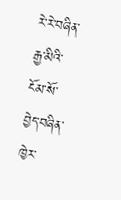རེ་རེ་བཞིན་རྒྱ་མིའི་ངོམ་སོ་བྱེད་བཞིན་ཁྱེར་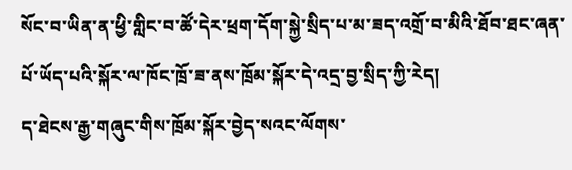སོང་བ་ཡིན་ན་ཕྱི་གླིང་བ་ཚོ་དེར་ཕྲག་དོག་སྐྱེ་སྲིད་པ་མ་ཟད་འགྲོ་བ་མིའི་ཐོབ་ཐང་ཞན་པོ་ཡོད་པའི་སྐོར་ལ་ཁོང་ཁྲོ་ཟ་ནས་ཁྲོམ་སྐོར་དེ་འདྲ་བྱ་སྲིད་ཀྱི་རེད།
ད་ཐེངས་རྒྱ་གཞུང་གིས་ཁྲོམ་སྐོར་བྱེད་སའང་ལོགས་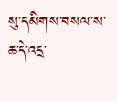སུ་དམིགས་བསལ་ས་ཆ་དེ་འདྲ་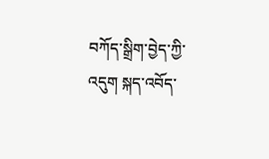བཀོད་སྒྲིག་བྱེད་ཀྱི་འདུག སྐད་འབོད་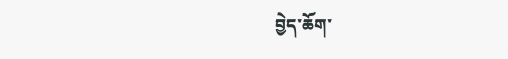བྱེད་ཆོག་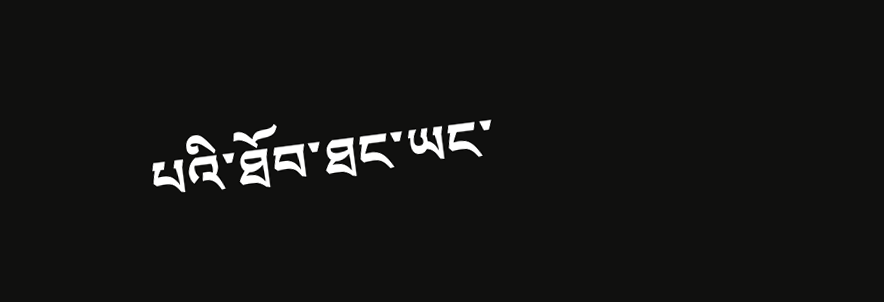པའི་ཐོབ་ཐང་ཡང་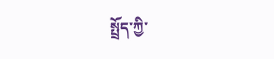སྤྲོད་ཀྱི་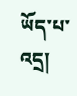ཡོད་པ་འདྲ།